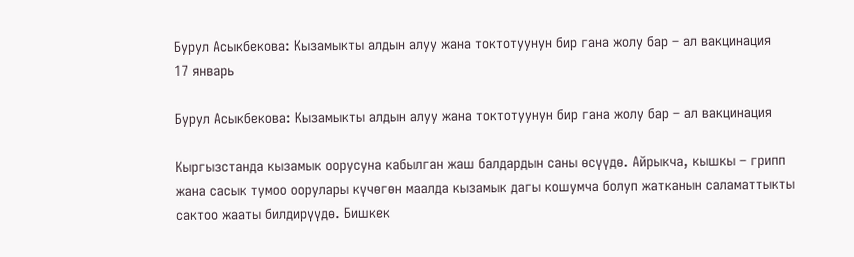Бурул Асыкбекова: Кызамыкты алдын алуу жана токтотуунун бир гана жолу бар – ал вакцинация
17 январь

Бурул Асыкбекова: Кызамыкты алдын алуу жана токтотуунун бир гана жолу бар – ал вакцинация

Кыргызстанда кызамык оорусуна кабылган жаш балдардын саны өсүүдө. Айрыкча, кышкы – грипп жана сасык тумоо оорулары күчөгөн маалда кызамык дагы кошумча болуп жатканын саламаттыкты сактоо жааты билдирүүдө. Бишкек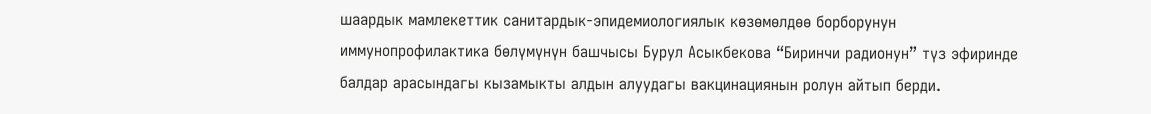шаардык мамлекеттик санитардык-эпидемиологиялык көзөмөлдөө борборунун иммунопрофилактика бөлүмүнүн башчысы Бурул Асыкбекова “Биринчи радионун” түз эфиринде балдар арасындагы кызамыкты алдын алуудагы вакцинациянын ролун айтып берди.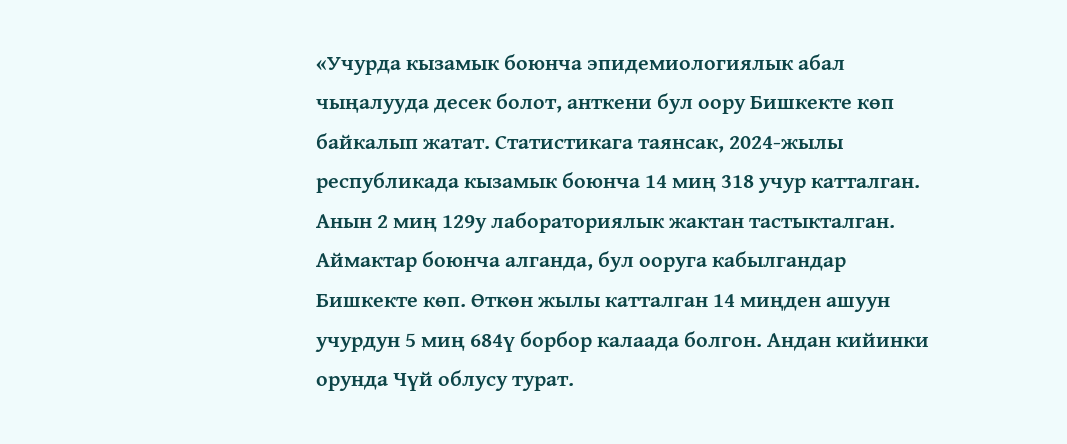«Учурда кызамык боюнча эпидемиологиялык абал чыңалууда десек болот, анткени бул оору Бишкекте көп байкалып жатат. Статистикага таянсак, 2024-жылы республикада кызамык боюнча 14 миң 318 учур катталган. Анын 2 миң 129у лабораториялык жактан тастыкталган. Аймактар боюнча алганда, бул ооруга кабылгандар Бишкекте көп. Өткөн жылы катталган 14 миңден ашуун учурдун 5 миң 684ү борбор калаада болгон. Андан кийинки орунда Чүй облусу турат.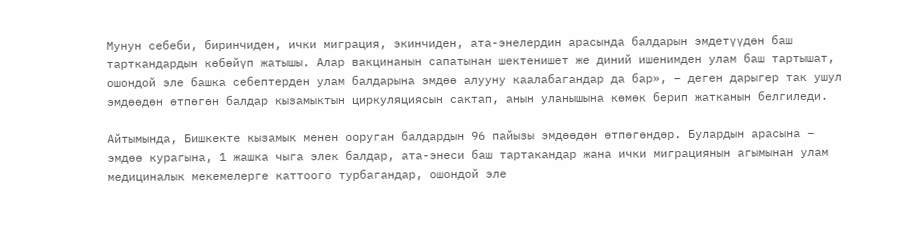Мунун себеби, биринчиден, ички миграция, экинчиден, ата-энелердин арасында балдарын эмдетүүдөн баш тарткандардын көбөйүп жатышы. Алар вакцинанын сапатынан шектенишет же диний ишенимден улам баш тартышат, ошондой эле башка себептерден улам балдарына эмдөө алууну каалабагандар да бар», – деген дарыгер так ушул эмдөөдөн өтпөгөн балдар кызамыктын циркуляциясын сактап, анын уланышына көмөк берип жатканын белгиледи.

Айтымында, Бишкекте кызамык менен ооруган балдардын 96 пайызы эмдөөдөн өтпөгөндөр. Булардын арасына – эмдөө курагына, 1 жашка чыга элек балдар, ата-энеси баш тартакандар жана ички миграциянын агымынан улам медициналык мекемелерге каттоого турбагандар, ошондой эле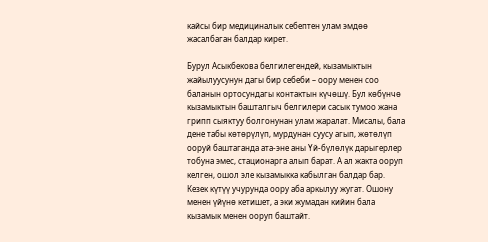кайсы бир медициналык себептен улам эмдөө жасалбаган балдар кирет.

Бурул Асыкбекова белгилегендей, кызамыктын жайылуусунун дагы бир себеби – оору менен соо баланын ортосундагы контактын күчөшү. Бул көбүнчө кызамыктын башталгыч белгилери сасык тумоо жана грипп сыяктуу болгонунан улам жаралат. Мисалы, бала дене табы көтөрүлүп, мурдунан суусу агып, жөтөлүп ооруй баштаганда ата-эне аны Үй-бүлөлүк дарыгерлер тобуна эмес, стационарга алып барат. А ал жакта ооруп келген, ошол эле кызамыкка кабылган балдар бар. Кезек күтүү учурунда оору аба аркылуу жугат. Ошону менен үйүнө кетишет, а эки жумадан кийин бала кызамык менен ооруп баштайт.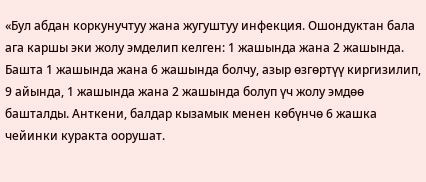«Бул абдан коркунучтуу жана жугуштуу инфекция. Ошондуктан бала ага каршы эки жолу эмделип келген: 1 жашында жана 2 жашында. Башта 1 жашында жана 6 жашында болчу, азыр өзгөртүү киргизилип, 9 айында, 1 жашында жана 2 жашында болуп үч жолу эмдөө башталды. Анткени, балдар кызамык менен көбүнчө 6 жашка чейинки куракта оорушат.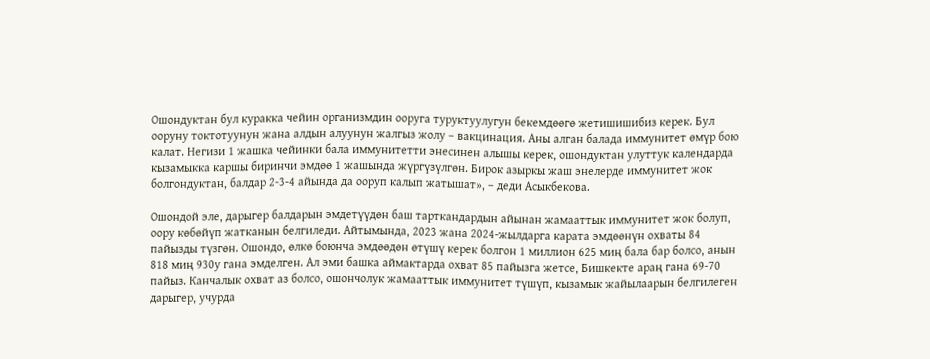Ошондуктан бул куракка чейин организмдин ооруга туруктуулугун бекемдөөгө жетишишибиз керек. Бул ооруну токтотуунун жана алдын алуунун жалгыз жолу – вакцинация. Аны алган балада иммунитет өмүр бою калат. Негизи 1 жашка чейинки бала иммунитетти энесинен алышы керек, ошондуктан улуттук календарда кызамыкка каршы биринчи эмдөө 1 жашында жүргүзүлгөн. Бирок азыркы жаш энелерде иммунитет жок болгондуктан, балдар 2-3-4 айында да ооруп калып жатышат», – деди Асыкбекова.

Ошондой эле, дарыгер балдарын эмдетүүдөн баш тарткандардын айынан жамааттык иммунитет жок болуп, оору көбөйүп жатканын белгиледи. Айтымында, 2023 жана 2024-жылдарга карата эмдөөнүн охваты 84 пайызды түзгөн. Ошондо, өлкө боюнча эмдөөдөн өтүшү керек болгон 1 миллион 625 миң бала бар болсо, анын 818 миң 930у гана эмделген. Ал эми башка аймактарда охват 85 пайызга жетсе, Бишкекте араң гана 69-70 пайыз. Канчалык охват аз болсо, ошончолук жамааттык иммунитет түшүп, кызамык жайылаарын белгилеген дарыгер, учурда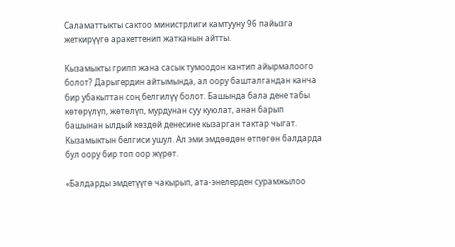Саламаттыкты сактоо министрлиги камтууну 96 пайызга жеткирүүгө аракеттенип жатканын айтты.

Кызамыкты грипп жана сасык тумоодон кантип айырмалоого болот? Дарыгердин айтымында, ал оору башталгандан канча бир убакыттан соң белгилүү болот. Башында бала дене табы көтөрүлүп, жөтөлүп, мурдунан суу куюлат, анан барып башынан ылдый көздөй денесине кызарган тактар чыгат. Кызамыктын белгиси ушул. Ал эми эмдөөдөн өтпөгөн балдарда бул оору бир топ оор жүрөт.

«Балдарды эмдетүүгө чакырып, ата-энелерден сурамжылоо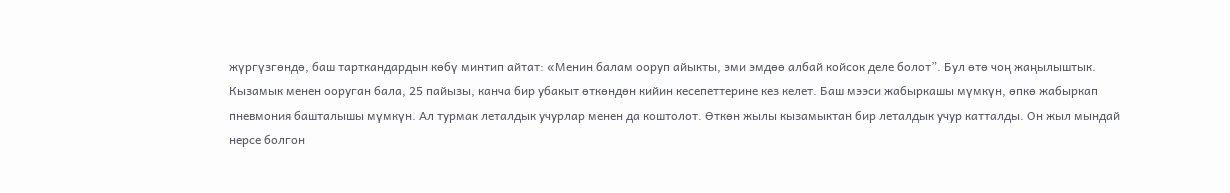жүргүзгөндө, баш тарткандардын көбү минтип айтат: «Менин балам ооруп айыкты, эми эмдөө албай койсок деле болот”. Бул өтө чоң жаңылыштык. Кызамык менен ооруган бала, 25 пайызы, канча бир убакыт өткөндөн кийин кесепеттерине кез келет. Баш мээси жабыркашы мүмкүн, өпкө жабыркап пневмония башталышы мүмкүн. Ал турмак леталдык учурлар менен да коштолот. Өткөн жылы кызамыктан бир леталдык учур катталды. Он жыл мындай нерсе болгон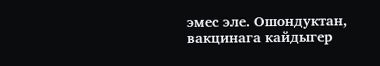эмес эле. Ошондуктан, вакцинага кайдыгер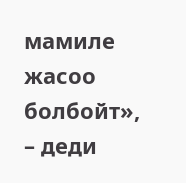мамиле жасоо болбойт», – деди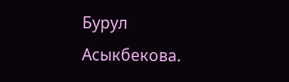Бурул Асыкбекова.